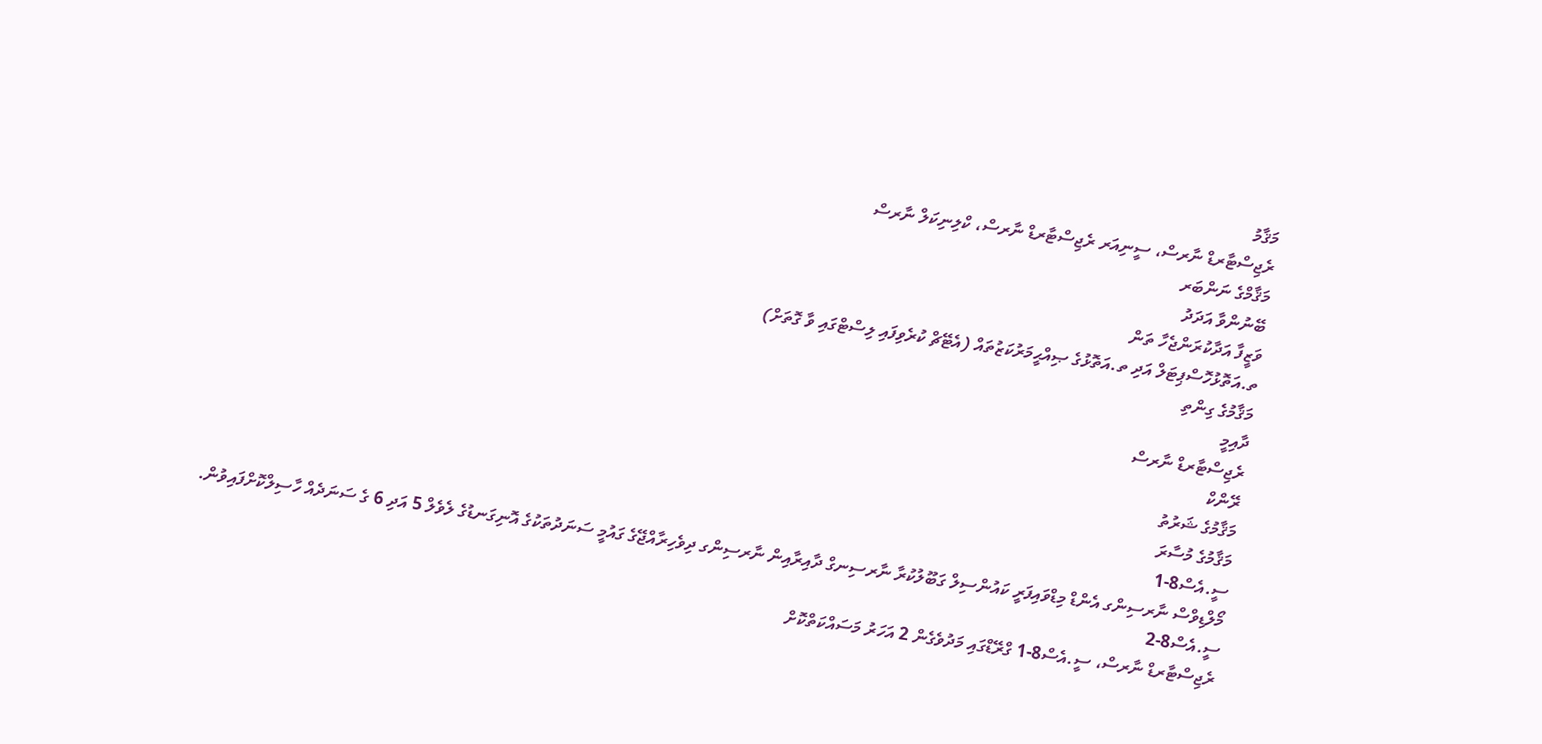މަޤާމު
ރެޖިސްޓާރޑް ނާރސް، ސީނިއަރ ރެޖިސްޓާރޑް ނާރސް، ކްލިނިކަލް ނާރސް
މަޤާމްގެ ނަންބަރ
ބޭނުންވާ އަދަދު
ވަޒީފާ އަދާކުރަންޖެހާ ތަން
ތ.އަތޮޅުހޮސްޕިޓަލް އަދި ތ.އަތޮޅުގެ ޞިއްޙީމަރުކަޒުތައް (އެޓޭޗް ކުރެވިފައި ލިސްޓްގައި ވާ ގޮތަށް)
މަޤާމުގެ ގިންތި
ދާއިމީ
ރެޖިސްޓާރޑް ނާރސް
ރޭންކް
މަޤާމުގެ ޝަރުތު
މަޤާމުގެ މުސާރަ
ސީ.އެސް8-1
މޯލްޑިވްސް ނާރސިންގ އެންޑް މިޑްވައިފަރީ ކައުންސިލް ގަބޫލުކުރާ ނާރސިނގް ދާއިރާއިން ނާރސިންގ ދިވެހިރާއްޖޭގެ ގައުމީ ސަނަދުތަކުގެ އޮނިގަނޑުގެ ލެވެލް 5 އަދި 6 ގެ ސަނަދެއް ހާސިލްކޮށްފައިވުން.
ސީ.އެސް8-2
ރެޖިސްޓާރޑް ނާރސް، ސީ.އެސް8-1 ގްރޭޑްގައި މަދުވެގެން 2 އަހަރު މަސައްކަތްކޮށް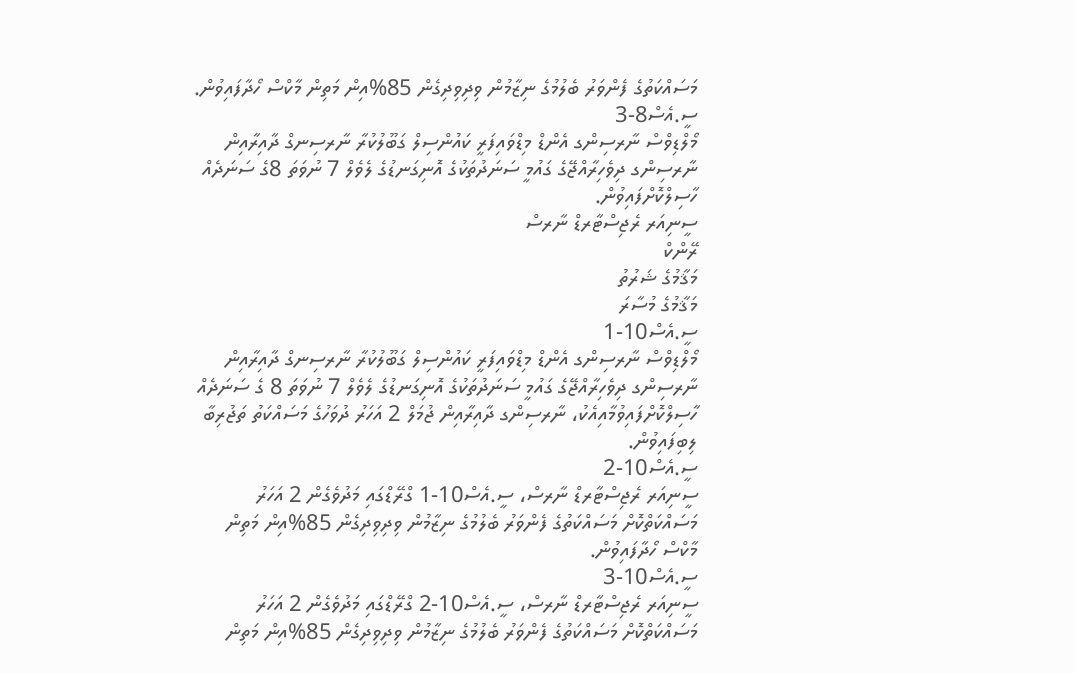މަސައްކަތުގެ ފެންވަރު ބެލުމުގެ ނިޒާމުން ވިދިވިދިގެން 85%އިން މަތިން މާކްސް ހޯދާފައިވުން.
ސީ.އެސް8-3
މޯލްޑިވްސް ނާރސިންގ އެންޑް މިޑްވައިފަރީ ކައުންސިލް ގަބޫލުކުރާ ނާރސިނގް ދާއިރާއިން ނާރސިންގ ދިވެހިރާއްޖޭގެ ގައުމީ ސަނަދުތަކުގެ އޮނިގަނޑުގެ ލެވެލް 7 ނުވަތަ 8ގެ ސަނަދެއް ހާސިލްކޮށްފައިވުން.
ސީނިއަރ ރެޖިސްޓާރޑް ނާރސް
ރޭންކް
މަޤާމުގެ ޝަރުތު
މަޤާމުގެ މުސާރަ
ސީ.އެސް10-1
މޯލްޑިވްސް ނާރސިންގ އެންޑް މިޑްވައިފަރީ ކައުންސިލް ގަބޫލުކުރާ ނާރސިނގް ދާއިރާއިން ނާރސިންގ ދިވެހިރާއްޖޭގެ ގައުމީ ސަނަދުތަކުގެ އޮނިގަނޑުގެ ލެވެލް 7 ނުވަތަ 8 ގެ ސަނަދެއް ހާސިލްކޮށްފައިވުމާއިއެކު، ނާރސިންގ ދާއިރާއިން ޖުމަލް 2 އަހަރު ދުވަހުގެ މަސައްކަތު ތަޖުރިބާ ލިބިފައިވުން.
ސީ.އެސް10-2
ސީނިއަރ ރެޖިސްޓާރޑް ނާރސް، ސީ.އެސް10-1 ގްރޭޑްގައި މަދުވެގެން 2 އަހަރު މަސައްކަތްކޮށް މަސައްކަތުގެ ފެންވަރު ބެލުމުގެ ނިޒާމުން ވިދިވިދިގެން 85%އިން މަތިން މާކްސް ހޯދާފައިވުން.
ސީ.އެސް10-3
ސީނިއަރ ރެޖިސްޓާރޑް ނާރސް، ސީ.އެސް10-2 ގްރޭޑްގައި މަދުވެގެން 2 އަހަރު މަސައްކަތްކޮށް މަސައްކަތުގެ ފެންވަރު ބެލުމުގެ ނިޒާމުން ވިދިވިދިގެން 85%އިން މަތިން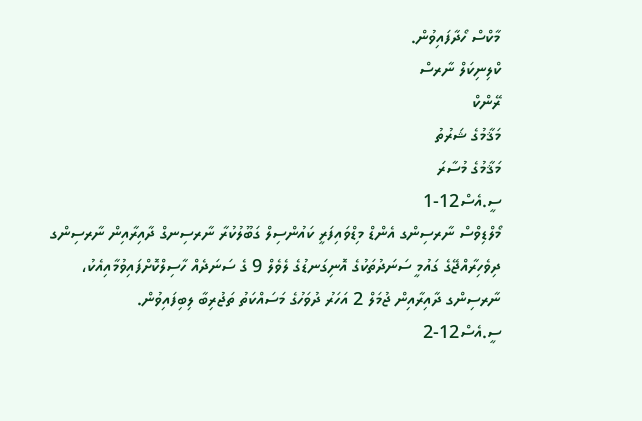މާކްސް ހޯދާފައިވުން.
ކްލިނިކަލް ނާރސް
ރޭންކް
މަޤާމުގެ ޝަރުތު
މަޤާމުގެ މުސާރަ
ސީ.އެސް12-1
މޯލްޑިވްސް ނާރސިންގ އެންޑް މިޑްވައިފަރީ ކައުންސިލް ގަބޫލުކުރާ ނާރސިނގް ދާއިރާއިން ނާރސިންގ ދިވެހިރާއްޖޭގެ ގައުމީ ސަނަދުތަކުގެ އޮނިގަނޑުގެ ލެވެލް 9 ގެ ސަނަދެއް ހާސިލްކޮށްފައިވުމާއިއެކު، ނާރސިންގ ދާއިރާއިން ޖުމަލް 2 އަހަރު ދުވަހުގެ މަސައްކަތު ތަޖުރިބާ ލިބިފައިވުން.
ސީ.އެސް12-2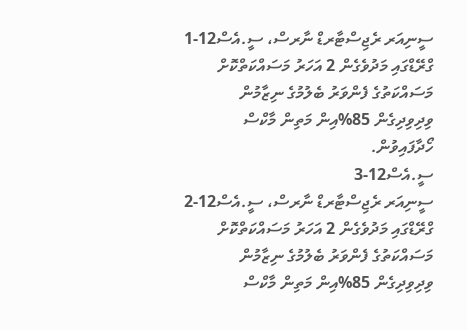ސީނިއަރ ރެޖިސްޓާރޑް ނާރސް، ސީ.އެސް12-1 ގްރޭޑްގައި މަދުވެގެން 2 އަހަރު މަސައްކަތްކޮށް މަސައްކަތުގެ ފެންވަރު ބެލުމުގެ ނިޒާމުން ވިދިވިދިގެން 85%އިން މަތިން މާކްސް ހޯދާފައިވުން.
ސީ.އެސް12-3
ސީނިއަރ ރެޖިސްޓާރޑް ނާރސް، ސީ.އެސް12-2 ގްރޭޑްގައި މަދުވެގެން 2 އަހަރު މަސައްކަތްކޮށް މަސައްކަތުގެ ފެންވަރު ބެލުމުގެ ނިޒާމުން ވިދިވިދިގެން 85%އިން މަތިން މާކްސް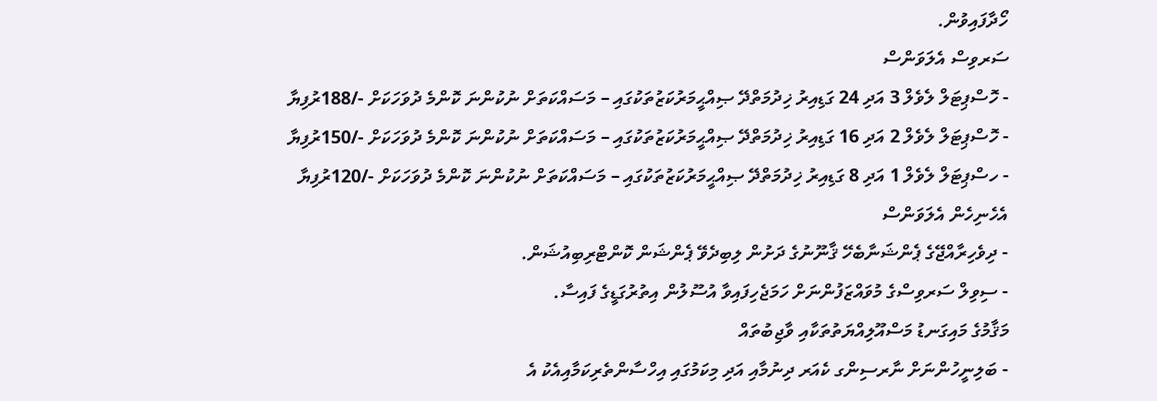ހޯދާފައިވުން.
ސަރވިސް އެލަވަންސް
- ހޮސްޕިޓަލް ލެވެލް 3 އަދި 24 ގަޑިއިރު ޚިދުމަތްދޭ ޞިއްޙީމަރުކަޒުތަކުގައި – މަސައްކަތަށް ނުކުންނަ ކޮންމެ ދުވަހަކަށް -/188ރުފިޔާ
- ހޮސްޕިޓަލް ލެވެލް 2 އަދި 16 ގަޑިއިރު ޚިދުމަތްދޭ ޞިއްޙީމަރުކަޒުތަކުގައި – މަސައްކަތަށް ނުކުންނަ ކޮންމެ ދުވަހަކަށް -/150ރުފިޔާ
- ހސްޕިޓަލް ލެވެލް 1 އަދި 8 ގަޑިއިރު ޚިދުމަތްދޭ ޞިއްޙީމަރުކަޒުތަކުގައި – މަސައްކަތަށް ނުކުންނަ ކޮންމެ ދުވަހަކަށް -/120ރުފިޔާ
އެހެނިހެން އެލަވަންސް
- ދިވެހިރާއްޖޭގެ ޕެންޝަނާބެހޭ ޤާނޫނުގެ ދަށުން ލިބިދެވޭ ޕެންޝަން ކޮންޓްރިބިއުޝަން.
- ސިވިލް ސަރވިސްގެ މުވައްޒަފުންނަށް ހަމަޖެހިފައިވާ އުސޫލުން އިތުރުގަޑީގެ ފައިސާ.
މަޤާމުގެ މައިގަނޑު މަސްއޫލިއްޔަތުތަކާއި ވާޖިބުތައް
- ބަލިނީހުންނަށް ނާރސިންގ ކެއަރ ދިނުމާއި އަދި މިކަމުގައި އިހްސާންތެރިކަމާއިއެކު އެ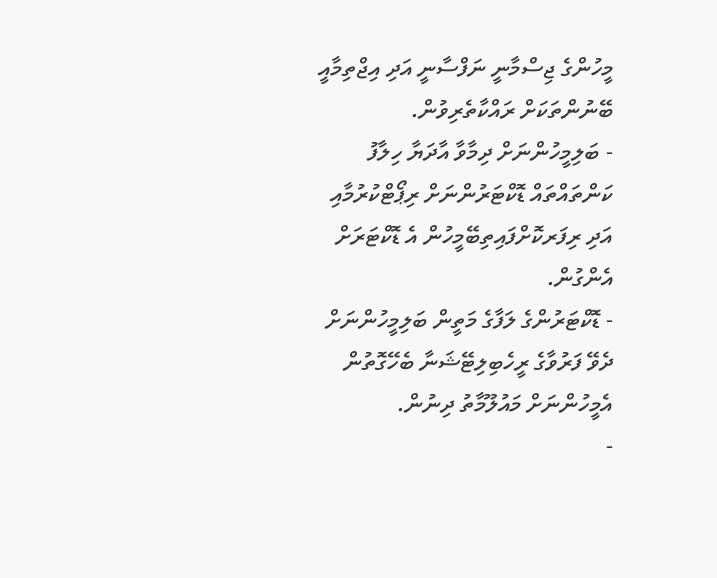މީހުންގެ ޖިސްމާނީ ނަފްސާނީ އަދި އިޖްތިމާއީ ބޭނުންތަކަށް ރައްކާތެރިވުން.
- ބަލިމީހުންނަށް ދިމާވާ އާދަޔާ ހިލާފު ކަންތައްތައް ޑޮކްޓަރުންނަށް ރިޕޯޓްކުރުމާއި އަދި ރިފަރކޮށްފައިތިބޭމީހުން އެ ޑޮކްޓަރަށް އެންގުން.
- ޑޮކްޓަރުންގެ ލަފާގެ މަތީން ބަލިމީހުންނަށް ދެވޭ ފަރުވާގެ ރީހެބިލިޓޭޝަނާ ބެހޭގޮތުން އެމީހުންނަށް މައުލޫމާތު ދިނުން.
-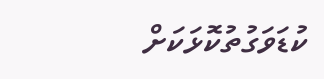ކުޑަވަގުތުކޮޅަކަށް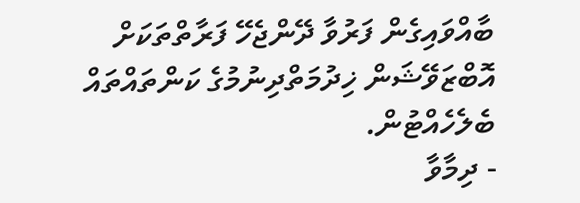ބާއްވައިގެން ފަރުވާ ދޭންޖެހޭ ފަރާތްތަކަށް އޮބްޒަވޭޝަން ޚިދުމަތްދިނުމުގެ ކަންތައްތައް ބެލެހެއްޓުން.
- ދިމާވާ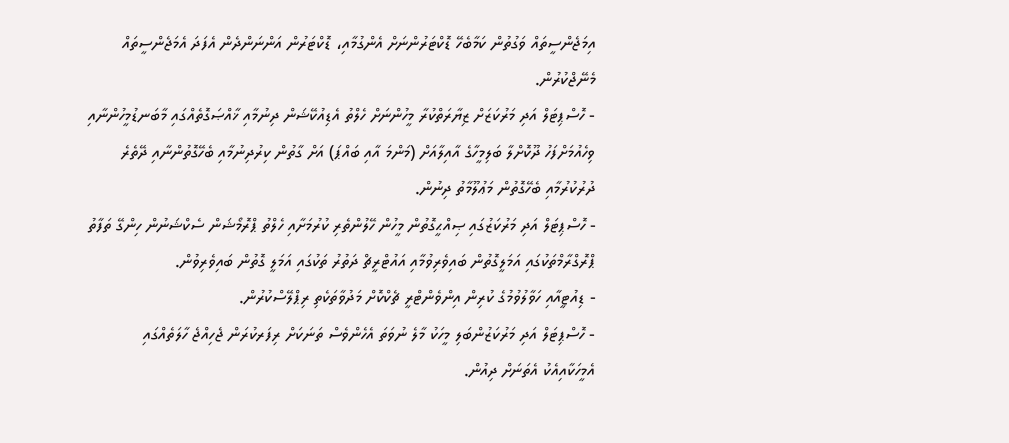އިމަޖެންސީތައް ވަގުތުން ކަމާބެހޭ ޑޮކްޓަރުންނަށް އެންގުމާއި، ޑޮކްޓަރުން އަންނަންދެން އެފަދަ އެމަޖެންސީތައް މެނޭޖްކުރުން.
- ހޮސްޕިޓަލް އަދި މަރުކަޒަށް ޒިޔާރަތްކުރާ މީހުންނަށް ހެލްތު އެޑިއުކޭޝަން ދިނުމާއި ޚާއްޞަގޮތެއްގައި މާބަނޑުމީހުންނާއި ވިހެއުމަށްފަހު ދޫކޮށްލާ ބަލިމީހާގެ އާއިލާއަށް (މަންމަ އާއި ބައްޕަ) އަށް ގާތުން ކިރުދިނުމާއި ބެހޭގޮތުންނާއި ދޭތެރެ ދުރުކުރުމާއި ބެހޭގޮތުން މަޢުލޫމާތު ދިނުން.
- ހޮސްޕިޓަލް އަދި މަރުކަޒުގައި ޞިއްޙީގޮތުން މީހުން ހޭލުންތެރި ކުރުމަށާއި ހެލްތު ޕްރޮމޯޝަން ސެކްޝަނުން ހިންގޭ ތަފާތު ޕްރޮގްރާމްތަކުގައި އަމަލީގޮތުން ބައިވެރިވުމާއި އައުޓްރީޗް ދަތުރު ތަކުގައި އަމަލީ ގޮތުން ބައިވެރިވުން.
- ޑިއުޓީއާއި ހަވާލުވުމުގެ ކުރިން އިންވެންޓްރީ ޗެކްކޮށް މަދުވާތަކެތި ރިޕްލޭސްކުރުން.
- ހޮސްޕިޓަލް އަދި މަރުކަޒުންބަލި މީހަކު މާލެ ނުވަތަ އެހެންވެސް ތަނަކަށް ރިފަރކުރަން ޖެހިއްޖެ ހާލަތެއްގައި އެމީހަކާއިއެކު އެތަނަށް ދިއުން.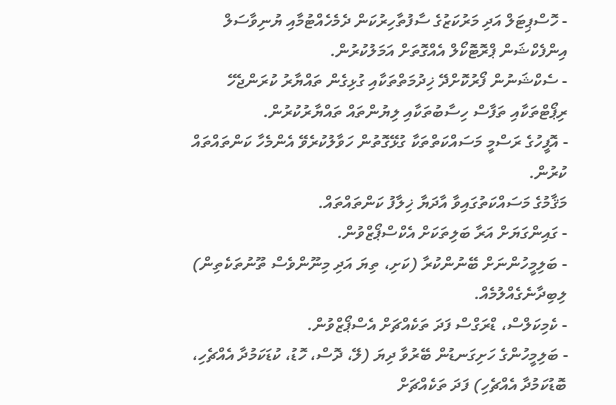- ހޮސްޕިޓަލް އަދި މަރުކަޒުގެ ސާފުތާހިރުކަން ދެމެހެއްޓުމާއި ޔުނިވާސަލް އިންފެކްޝަން ޕްރޮޓޮކޯލް އެއްގޮތަށް އަމަލުކުރުން.
- ސެކްޝަނުން ފޯރުކޮށްދޭ ޚިދުމަތްތަކާއި ގުޅިގެން ތައްޔާރު ކުރަންޖެހޭ ރިޕޯޓްތަކާއި ތަފާސް ހިސާބުތަކާއި ލިޔުންތައް ތައްޔާރުކުރުން.
- އޮފީހުގެ ރަސްމީ މަސައްކަތްތަކާ ގުޅޭގޮތުން ހަވާލުކުރެވޭ އެންމެހާ ކަންތައްތައް ކުރުން.
މަޤާމުގެ މަސައްކަތުގައިވާ އާދަޔާ ޚިލާފު ކަންތައްތައް.
- ގައިންގަޔަށް އަރާ ބަލިތަކަށް އެކްސްޕޯޒްވުން.
- ބަލިމީހުންނަށް ބޭނުންކުރާ (ކަށި، ތިޔަ އަދި މިނޫންވެސް ތޫނުތަކެތިން) ލިބިދާނެގެއްލުމެއް.
- ކެމިކަލްސް، ޑްރަގްސް ފަދަ ތަކެއްޗަށް އެސްޕޯޒްވުން.
- ބަލިމީހުންގެ ހަށިގަނޑުން ބޭރުވާ ދިޔަ (ލޭ، ދޮސް، ހޮޑު، ކުޑަކަމުދާ އެއްޗެހި، ބޮޑުކަމުދާ އެއްޗެހި) ފަދަ ތަކެއްޗަށް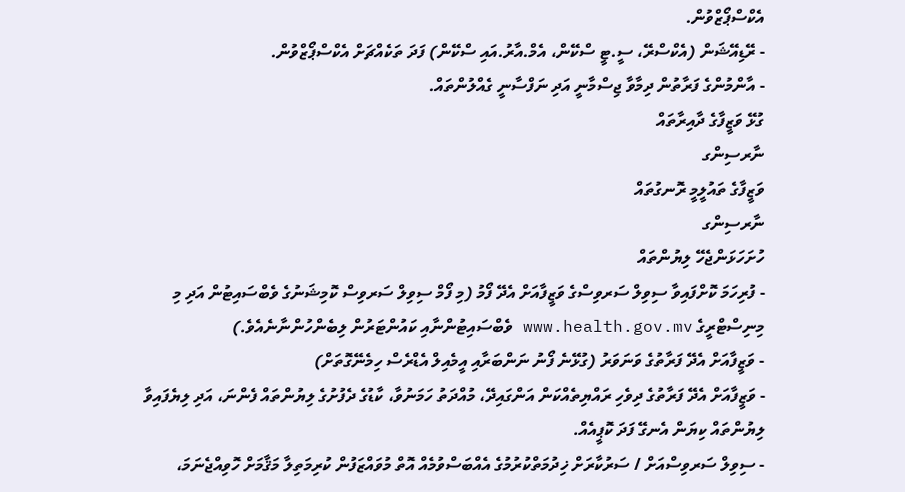އެކްސްޕޯޒްވުން.
- ރޭޑިއޭޝަން (އެކްސްރޭ، ސީ.ޓީ ސްކޭން، އެމް.އާރު.އައި ސްކޭން) ފަދަ ތަކެއްޗަށް އެކްސްޕޯޒްވުން.
- އާންމުންގެ ފަރާތުން ދިމާވާ ޖިސްމާނީ އަދި ނަފްސާނީ ގެއްލުންތައް.
ގުޅޭ ވަޒީފާގެ ދާއިރާތައް
ނާރސިންގ
ވަޒީފާގެ ތައުލީމީ ރޮނގުތައް
ނާރސިންގ
ހުށަހަޅަންޖެހޭ ލިޔުންތައް
- ފުރިހަމަ ކޮށްފައިވާ ސިވިލް ސަރވިސްގެ ވަޒީފާއަށް އެދޭ ފޯމު (މި ފޯމް ސިވިލް ސަރވިސް ކޮމިޝަނުގެ ވެބްސައިޓުން އަދި މި މިނިސްޓްރީގެ www.health.gov.mv ވެބްސައިޓުންނާއި ކައުންޓަރުން ލިބެންހުންނާނެއެވެ.)
- ވަޒީފާއަށް އެދޭ ފަރާތުގެ ވަނަވަރު (ގުޅޭނެ ފޯނު ނަންބަރާއި އީމެއިލް އެޑްރެސް ހިމެނޭގޮތަށް)
- ވަޒީފާއަށް އެދޭ ފަރާތުގެ ދިވެހި ރައްޔިތެއްކަން އަންގައިދޭ، މުއްދަތު ހަމަނުވާ، ކާޑުގެ ދެފުށުގެ ލިޔުންތައް ފެންނަ، އަދި ލިޔެފައިވާ ލިޔުންތައް ކިޔަން އެނގޭ ފަދަ ކޮޕީއެއް.
- ސިވިލް ސަރވިސްއަށް / ސަރުކާރަށް ޚިދުމަތްކުރުމުގެ އެއްބަސްވުމެއް އޮތް މުވައްޒަފުން ކުރިމަތިލާ މަޤާމަށް ހޮވިއްޖެނަމަ،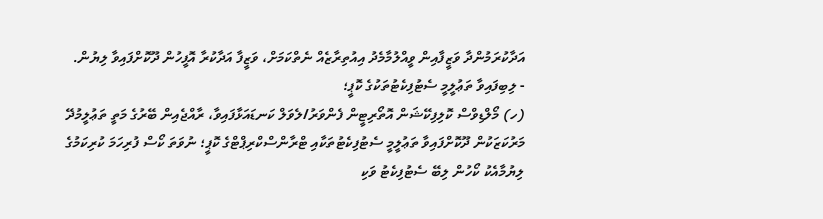އަދާކުރަމުންދާ ވަޒީފާއިން ވީއްލުމާމެދު އިއުތިރާޒެއް ނެތްކަމަށް، ވަޒީފާ އަދާކުރާ އޮފީހުން ދޫކޮށްފައިވާ ލިޔުން.
- ލިބިފައިވާ ތަޢުލީމީ ސެޓުފިކެޓުތަކުގެ ކޮޕީ؛
(ހ) މޯލްޑިވްސް ކޮލިފިކޭޝަން އޮތޯރިޓީން ފެންވަރު/ލެވަލް ކަނޑައަޅާފައިވާ، ރާއްޖެއިން ބޭރުގެ މަތީ ތަޢުލީމުދޭ މަރުކަޒަކުން ދޫކޮށްފައިވާ ތަޢުލީމީ ސެޓުފިކެޓުތަކާއި ޓްރާންސްކްރިޕްޓްގެ ކޮޕީ؛ ނުވަތަ ކޯސް ފުރިހަމަ ކުރިކަމުގެ ލިޔުމާއެކު ކޯހުން ލިބޭ ސެޓުފިކެޓު ވަކި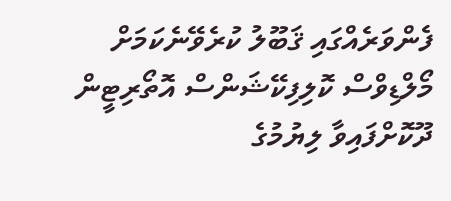ފެންވަރެއްގައި ޤަބޫލު ކުރެވޭނެކަމަށް މޯލްޑިވްސް ކޮލިފިކޭޝަންސް އޮތޯރިޓީން ދޫކޮށްފައިވާ ލިޔުމުގެ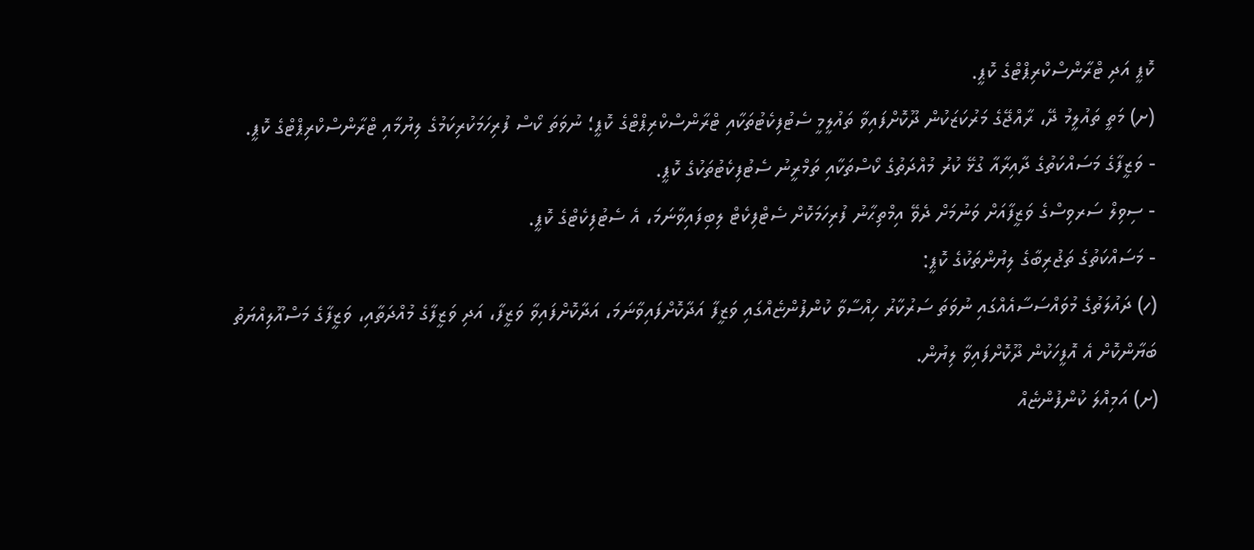ކޮޕީ އަދި ޓްރާންސްކްރިޕްޓްގެ ކޮޕީ.
(ށ) މަތީ ތައުލީމު ދޭ، ރާއްޖޭގެ މަރުކަޒަކުން ދޫކޮށްފައިވާ ތައުލީމީ ސެޓުފިކެޓުތަކާއި ޓްރާންސްކްރިޕްޓްގެ ކޮޕީ؛ ނުވަތަ ކޯސް ފުރިހަމަކުރިކަމުގެ ލިޔުމާއި ޓްރާންސްކްރިޕްޓްގެ ކޮޕީ.
- ވަޒީފާގެ މަސައްކަތުގެ ދާއިރާއާ ގުޅޭ ކުރު މުއްދަތުގެ ކޯސްތަކާއި ތަމްރީނު ސެޓުފިކެޓުތަކުގެ ކޮޕީ.
- ސިވިލް ސަރވިސްގެ ވަޒީފާއަށް ވަނުމަށް ދެވޭ އިމްތިޙާނު ފުރިހަމަކޮށް ސެޓްފިކެޓް ލިބިފައިވާނަމަ، އެ ސެޓުފިކެޓްގެ ކޮޕީ.
- މަސައްކަތުގެ ތަޖުރިބާގެ ލިޔުންތަކުގެ ކޮޕީ:
(ހ) ދައުލަތުގެ މުވައްސަސާއެއްގައި ނުވަތަ ސަރުކާރު ހިއްސާވާ ކުންފުންޏެއްގައި ވަޒީފާ އަދާކޮށްފައިވާނަމަ، އަދާކޮށްފައިވާ ވަޒީފާ، އަދި ވަޒީފާގެ މުއްދަތާއި، ވަޒީފާގެ މަސްއޫލިއްޔަތު ބަޔާންކޮށް އެ އޮފީހަކުން ދޫކޮށްފައިވާ ލިޔުން.
(ށ) އަމިއްލަ ކުންފުންޏެއް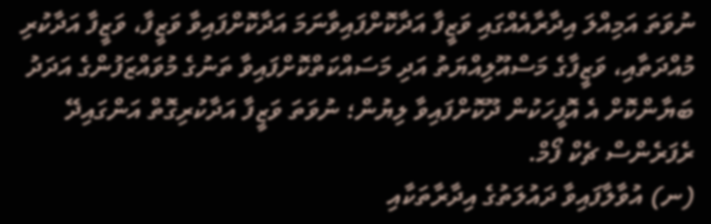ނުވަތަ އަމިއްލަ އިދާރާއެއްގައި ވަޒީފާ އަދާކޮށްފައިވާނަމަ އަދާކޮށްފައިވާ ވަޒީފާ، ވަޒީފާ އަދާކުރި މުއްދަތާއި، ވަޒީފާގެ މަސްއޫލިއްޔަތު އަދި މަސައްކަތްކޮށްފައިވާ ތަނުގެ މުވައްޒަފުންގެ އަދަދު ބަޔާންކޮށް އެ އޮފީހަކުން ދޫކޮށްފައިވާ ލިޔުން؛ ނުވަތަ ވަޒީފާ އަދާކުރިގޮތް އަންގައިދޭ ރެފަރެންސް ޗެކް ފޯމް.
(ނ) އުވާލާފައިވާ ދައުލަތުގެ އިދާރާތަކާއި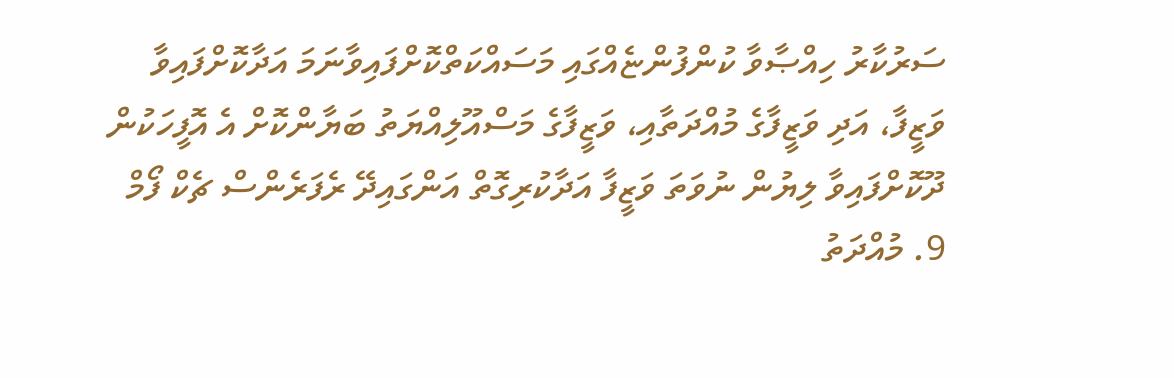ސަރުކާރު ހިއްޞާވާ ކުންފުންޏެއްގައި މަސައްކަތްކޮށްފައިވާނަމަ އަދާކޮށްފައިވާ ވަޒީފާ، އަދި ވަޒީފާގެ މުއްދަތާއި، ވަޒީފާގެ މަސްއޫލިއްޔަތު ބަޔާންކޮށް އެ އޮފީހަކުން ދޫކޮށްފައިވާ ލިޔުން ނުވަތަ ވަޒީފާ އަދާކުރިގޮތް އަންގައިދޭ ރެފަރެންސް ޗެކް ފޯމް
9. މުއްދަތު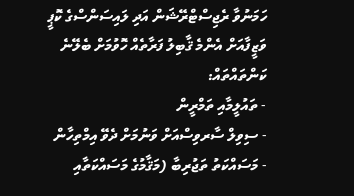ހަމަނުވާ ރެޖިސްޓްރޭޝަން އަދި ލައިސަންސްގެ ކޮޕީ
ވަޒީފާއަށް އެންމެ ޤާބިލު ފަރާތެއް ހޮވުމަށް ބެލޭނެ ކަންތައްތައް:
- ތައުލީމާއި ތަމްރީން
- ސިވިލް ސާރވިސްއަށް ވަނުމަށް ދެވޭ އިމްތިހާން
- މަސައްކަތު ތަޖުރިބާ (މަޤާމުގެ މަސައްކަތާއި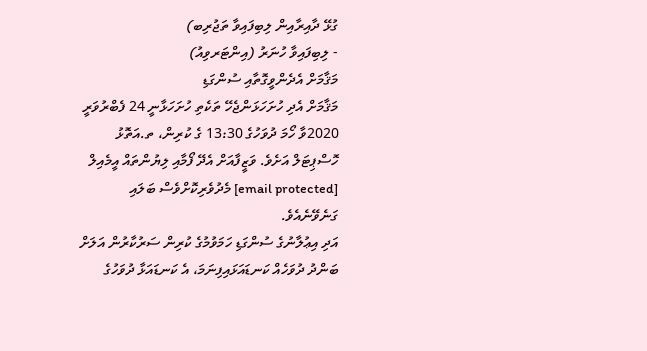ގުޅޭ ދާއިރާއިން ލިބިފައިވާ ތަޖުރިބ)
- ލިބިފައިވާ ހުނަރު (އިންޓަރވިއު)
މަޤާމަށް އެދެންވީގޮތާއި ސުންގަޑި
މަޤާމަށް އެދި ހުށަހަޅަންޖެހޭ ތަކެތި ހުށަހަޅާނީ 24 ފެބްރުވަރީ 2020ވާ ހޯމަ ދުވަހުގެ 13:30 ގެ ކުރިން، ތ.އަތޮޅު ހޮސްޕިޓަލް އަށެވެ. ވަޒީފާއަށް އެދޭ ފޯމާއި ލިޔުންތައް އީމެއިލް [email protected] މެދުވެރިކޮށްވެސް ބަލައި ގަނެވޭނެއެވެ.
އަދި އިޢުލާނުގެ ސުންގަޑި ހަމަވުމުގެ ކުރިން ސަރުކާރުން އަލަށް ބަންދު ދުވަހެއް ކަނޑައަޅައިފިނަމަ، އެ ކަނޑައަޅާ ދުވަހުގެ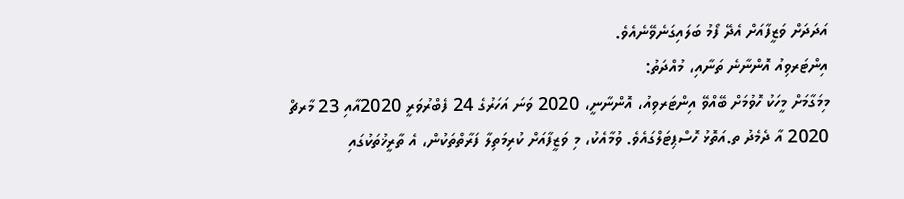އަދަދަށް ވަޒީފާއަށް އެދޭ ފޯމު ބަލައިގަނެވޭނެއެވެ.
އިންޓަރވިއު އޮންނާނެ ތަނާއި، މުއްދަތު:
މިމަގާމަށް މީހަކު ހޮވުމަށް ބޭއްވޭ އިންޓަރވިއު، އޮންނާނީ، 2020 ވަނަ އަހަރުގެ 24 ފެބްރުވަރީ 2020އާއި 23 މާރޗް 2020 އާ ދެމެދު ތ.އަތޮޅު ހޮސްޕިޓަލްގައެވެ. ވުމާއެކު، މި ވަޒީފާއަށް ކުރިމަތިލާ ފަރާތްތަކުން، އެ ތާރީޚުތަކުގައި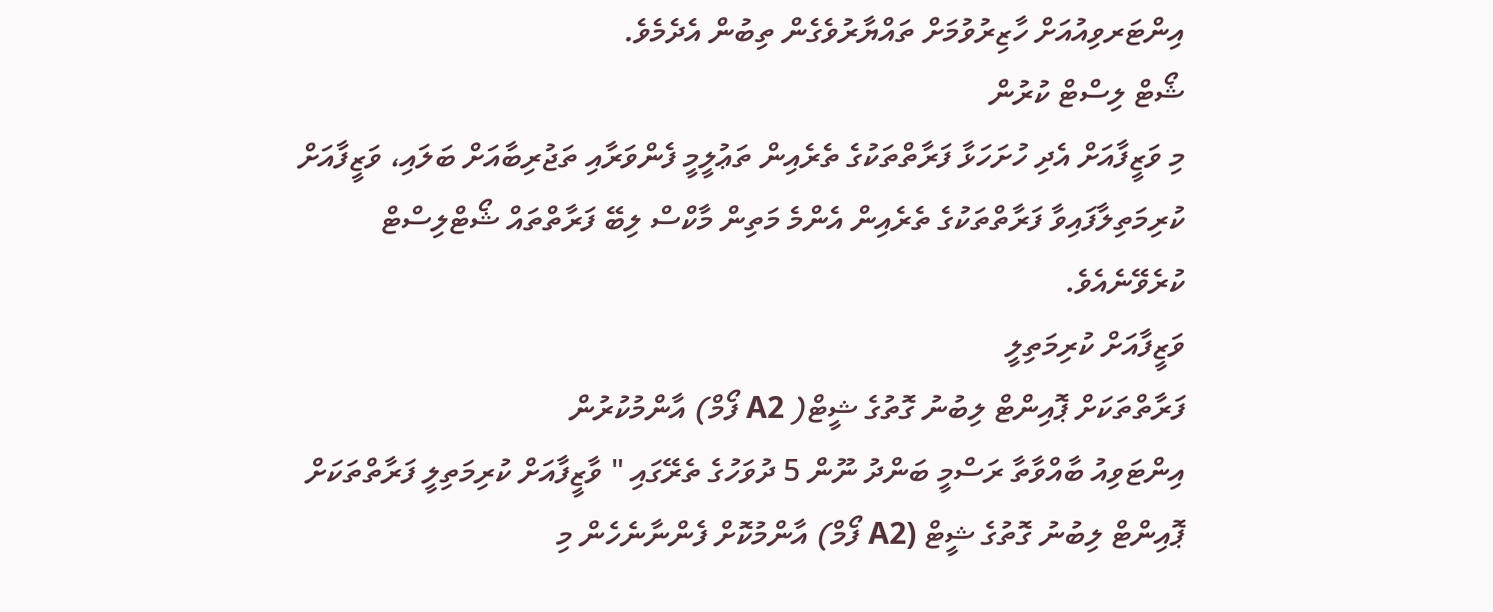އިންޓަރވިއުއަށް ހާޒިރުވުމަށް ތައްޔާރުވެގެން ތިބުން އެދެމެވެ.
ޝޯޓް ލިސްޓް ކުރުން
މި ވަޒީފާއަށް އެދި ހުށަހަޅާ ފަރާތްތަކުގެ ތެރެއިން ތަޢުލީމީ ފެންވަރާއި ތަޖުރިބާއަށް ބަލައި، ވަޒީފާއަށް ކުރިމަތިލާފައިވާ ފަރާތްތަކުގެ ތެރެއިން އެންމެ މަތިން މާކްސް ލިބޭ ފަރާތްތައް ޝޯޓްލިސްޓް ކުރެވޭނެއެވެ.
ވަޒީފާއަށް ކުރިމަތިލީ
ފަރާތްތަކަށް ޕޮއިންޓް ލިބުނު ގޮތުގެ ޝީޓް( A2 ފޯމް) އާންމުކުރުން
އިންޓަވިއު ބާއްވާތާ ރަސްމީ ބަންދު ނޫން 5 ދުވަހުގެ ތެރޭގައި " ވާޒީފާއަށް ކުރިމަތިލީ ފަރާތްތަކަށް ޕޮއިންޓް ލިބުނު ގޮތުގެ ޝީޓް (A2 ފޯމް) އާންމުކޮށް ފެންނާނެހެން މި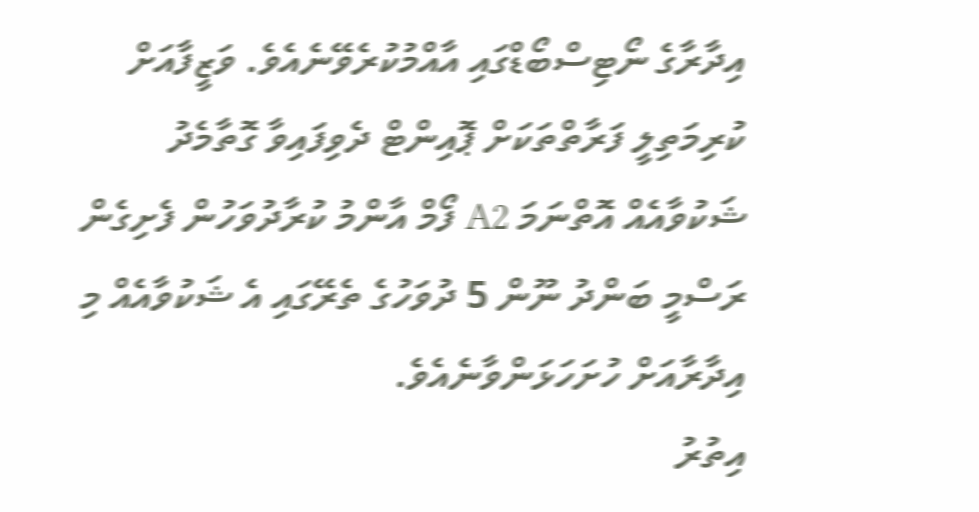އިދާރާގެ ނޯޓިސްބޯޑްގައި އާއްމުކުރެވޭނެއެވެ. ވަޒީފާއަށް ކުރިމަތިލީ ފަރާތްތަކަށް ޕޮއިންޓް ދެވިފައިވާ ގޮތާމެދު ޝަކުވާއެއް އޮތްނަމަ A2 ފޯމް އާންމު ކުރާދުވަހުން ފެށިގެން ރަސްމީ ބަންދު ނޫން 5 ދުވަހުގެ ތެރޭގައި އެ ޝަކުވާއެއް މި އިދާރާއަށް ހުށަހަޅަންވާނެއެވެ.
އިތުރު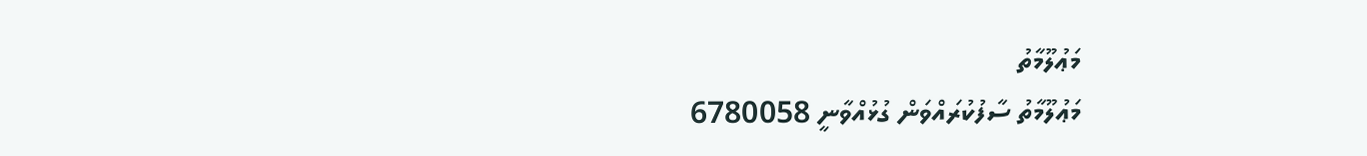މަޢުލޫމާތު
މަޢުލޫމާތު ސާފުކުރައްވަން ގުޅުއްވާނީ 6780058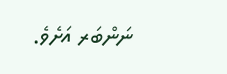ނަންބަރ އަށެވެ.